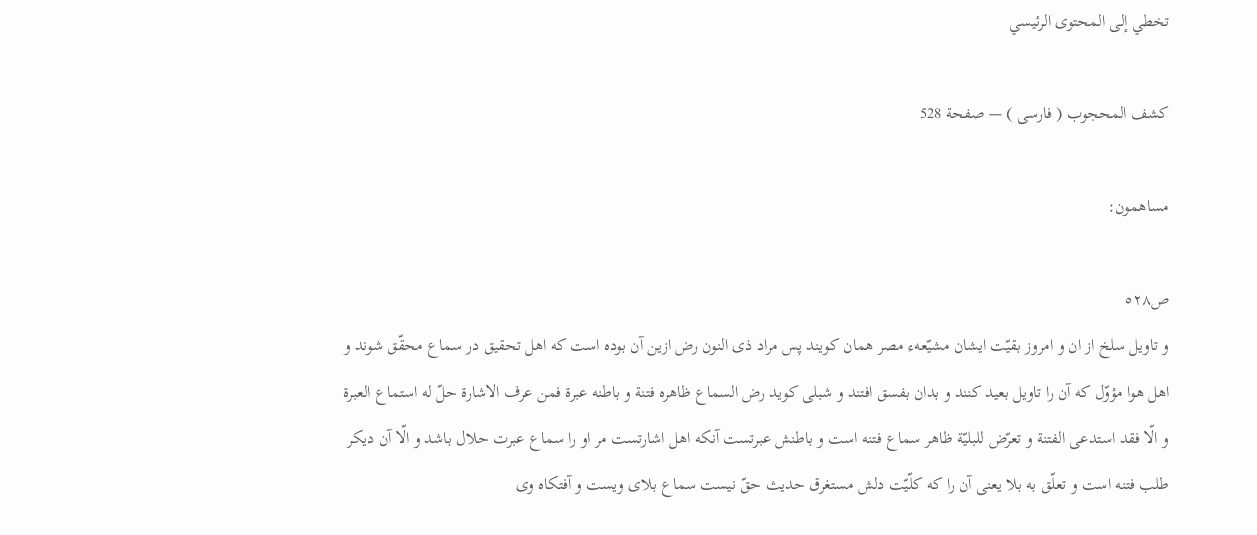تخطي إلى المحتوى الرئيسي

كشف المحجوب ( فارسى ) — صفحة 528

مساهمون:

ص٥٢٨
و تاويل سلخ از ان و امروز بقيّت ايشان مشيّعهء مصر همان كويند پس مراد ذى النون رض ازين آن بوده است كه اهل تحقيق در سماع محقّق شوند و اهل هوا مؤوّل كه آن را تاويل بعيد كنند و بدان بفسق افتند و شبلى كويد رض السماع ظاهره فتنة و باطنه عبرة فمن عرف الاشارة حلّ له استماع العبرة و الّا فقد استدعى الفتنة و تعرّض للبليّة ظاهر سماع فتنه است و باطنش عبرتست آنكه اهل اشارتست مر او را سماع عبرت حلال باشد و الّا آن ديكر طلب فتنه است و تعلّق به بلا يعنى آن را كه كلّيّت دلش مستغرق حديث حقّ نيست سماع بلاى ويست و آفتكاه وى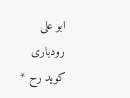ابو على رودبارى كويد رح *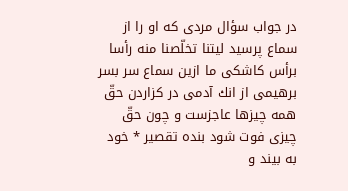در جواب سؤال مردى كه او را از سماع پرسيد ليتنا تخلّصنا منه رأسا برأس كاشكى ما ازين سماع سر بسر برهيمى از انك آدمى در كزاردن حقّ همه چيزها عاجزست و چون حقّ چيزى فوت شود بنده تقصير * خود به بيند و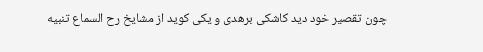چون تقصير خود ديد كاشكى برهدى و يكى كويد از مشايخ رح السماع تنبيه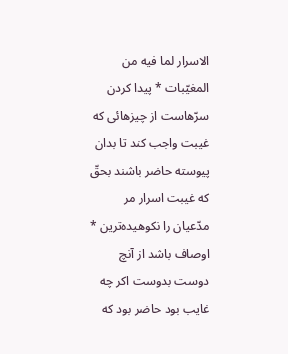الاسرار لما فيه من المغيّبات * پيدا كردن سرّهاست از چيزهائى كه غيبت واجب كند تا بدان پيوسته حاضر باشند بحقّ كه غيبت اسرار مر مدّعيان را نكوهيده‌ترين * اوصاف باشد از آنچ دوست بدوست اكر چه غايب بود حاضر بود كه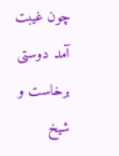چون غيبت آمد دوستى برخاست و شيخ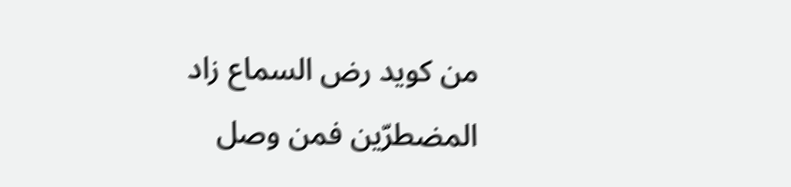من كويد رض السماع زاد المضطرّين فمن وصل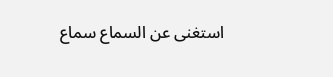استغنى عن السماع سماع